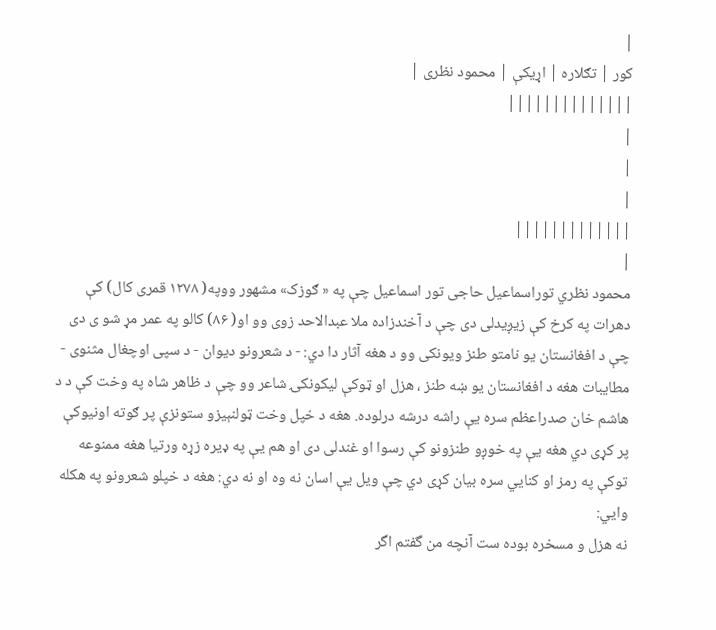|
کور | تګلاره | اړیکې | محمود نظری |
||||||||||||||
|
|
|
|||||||||||||
|
محمود نظري توراسماعیل حاجی تور اسماعیل چې په « ګوزک» مشهور ووپه( ۱۲۷۸ قمری کال) کې دهرات په کرخ کې زیږیدلی دی چې د آخندزاده ملا عبدالاحد زوی وو او( ۸۶) کالو په عمر مړ شو ی دی چې د افغانستان یو نامتو طنز ویونکی وو د هغه آثار دا دي: - د شعرونو دیوان - د سپی اوچغال مثنوی - مطایبات هغه د افغانستان یو ښه طنز ، هزل او ټوکې لیکونکۍ شاعر وو چې د ظاهر شاه په وخت کې د د هاشم خان صدراعظم سره یې راشه درشه درلوده. هغه د خپل وخت ټولنېیزو ستونزې پر ګوته اونیوکې پر کړی دي هغه يې په خوږو طنزونو کې رسوا او غندلی دی او هم يې په ډیره زړه ورتیا هغه ممنوعه توکې په رمز او کنايي سره بیان کړی دي چې ویل يې اسان نه وه او نه دي: هغه د خپلو شعرونو په هکله وایي:
نه هزل و مسخره بوده ست آنچه من گفتم اگر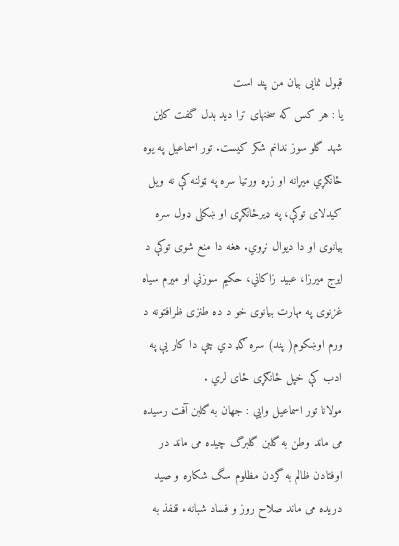قبول نمايی بيان من پند است
يا : هر کس که سخنهای ترا ديد بدل گفت کاين شهد گلو سوز ندانم شکر کيست. تور اسماعیل په یوه ځانګړي ميړانه او زړه ورتیا سره په ټولنه کې نه ویل کیدلای توکې، په ډیرځانګړی او ښکلی ډول سره بیانوی او دا دیوال نړوي. هغه دا منع شوی توکې د ايرج ميرزا، عبيد زاکاني، حکيم سوزني او ميرم سياه غزنوی په مهارت بیانوی خو د ده طنزی ظرافتونه د ورم اوښکوم( پند) سره ګډ دي چې دا کار يې په ادب کې خپل ځانګړی ځای لري .
مولانا تور اسماعيل وایي : جهان به گلبن آفت رسيده می ماند وطن به گلبن گلبرگ چيده می ماند در اوفتادن ظالم به گردن مظلوم سگ شکاره و صيد دريده می ماند صلاح روز و فساد شبانهء قنفذ به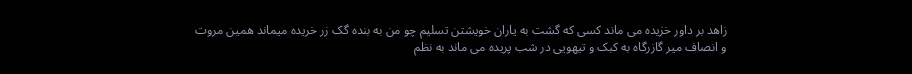زاهد بر داور خزيده می ماند کسی که گشت به ياران خويشتن تسليم چو من به بنده گک زر خريده ميماند همين مروت و انصاف مير گازرگاه به کبک و تيهويی در شب پريده می ماند به نظم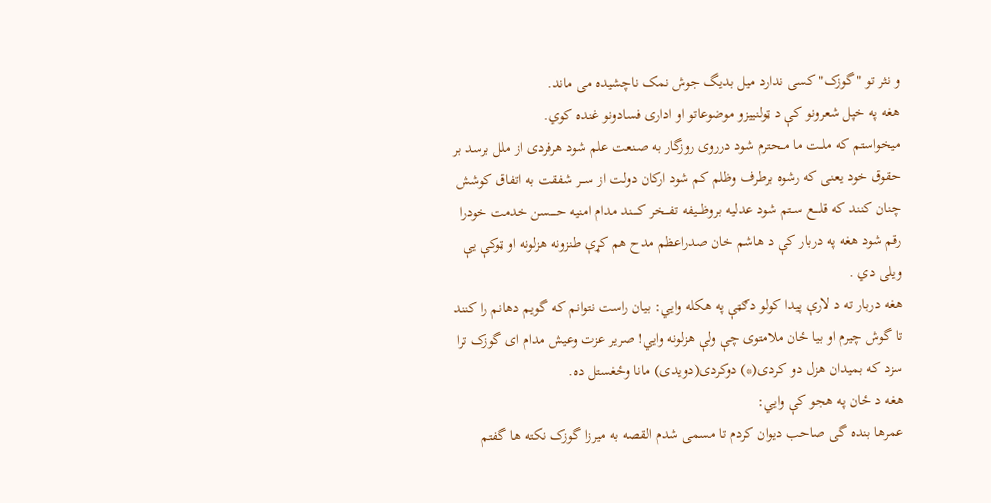و نثر تو "گوزک" کسی ندارد ميل بديگ جوش نمک ناچشيده می ماند.
هغه په خپل شعرونو کې د ټولنییزو موضوعاتو او اداری فسادونو غنده کوي.
میخواستم که ملــت ما مــحترم شود درروی روزگار به صـنعت علم شود هرفردی از ملل برسد بر حقوق خود یعنی که رشوه برطرف وظلم کم شود ارکان دولت از ســـر شفقت به اتفاق کوشش چنان کنند که قلــــع ســتم شود عدلیه بروظـــیفه تفـــخر کـــــند مدام امنیه حـــــسن خدمت خودرا رقم شود هغه په دربار کې د هاشم خان صدراعظم مدح هم کړې طنزونه هزلونه او ټوکې یې ویلی دي .
هغه دربار ته د لارې پيدا کولو دګټې په هکله وایي: بیان راست نتوانم که گویم دهانم را کنند تا گوش چیرم او بیا ځان ملامتوی چې ولې هزلونه وایي! صریر عزت وعیش مدام ای گوزک ترا سزد که بمیدان هزل دو کردی(*) دوکردی(دویدی) مانا وځغستل ده.
هغه د ځان په هجو کې وايي:
عمرها بنده گی صاحب دیوان کردم تا مسمی شدم القصه به میرزا گوزک نکته ها گفتم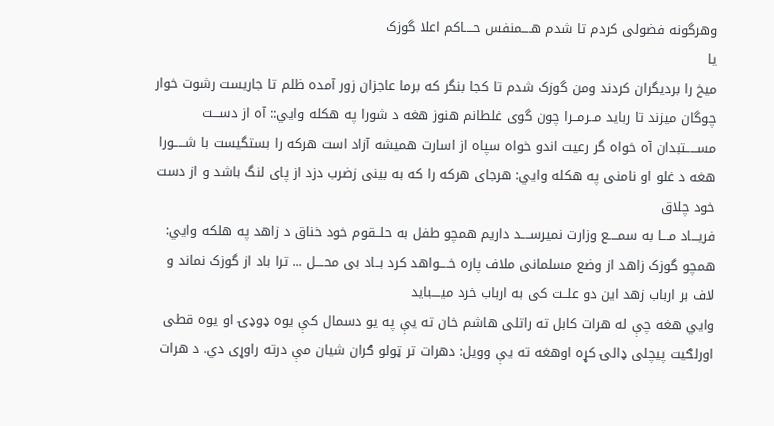وهرگونه فضولی کردم تا شدم هــــمنفس حــــاکم اعلا گوزک
یا
میخ را بردیگران کردند ومن گوزک شدم تا کجا بنگر که برما عاجزان زور آمده ظلم تا جاریست رشوت خوار چوگان میزند تا رباید مــرمــرا چون گوی غلطانم هنوز هغه د شورا په هکله وايي:: آه از دســـت مســـــتبدان آه خواه گر رعیت اندو خواه سپاه از اسارت همیشه آزاد است هرکه را بستگیست با شـــــورا هغه د غلو او نامنی په هکله وايي: هرجای هرکه را که به بینی زضرب دزد از پای لنگ باشد و از دست خود چلاق
فریـــاد مـــا به سمــــع وزارت نمیرســــد داریم همچو طفل به حلــقوم خود خناق د زاهد په هلکه وايي:
همچو گوزک زاهد از وضع مسلمانی ملاف پاره خــــواهد کرد بــاد بی محــــل ... ترا باد از گوزک نماند و لاف بر ارباب زهد این دو علــت کی به ارباب خرد میــــباید
وايي هغه چې له هرات کابل ته راتلی هاشم خان ته يې په یو دسمال کې یوه ډوډۍ او یوه قطی اورلګیت پیچلی ډالۍ کړه اوهغه ته یې وویل: دهرات تر ټولو ګران شیان مې درته راوړی دي. د هرات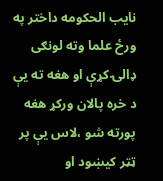نایب الحکومه داختر په ورځ علما وته لونګی ډالۍ کړې او هغه ته يې د خره پالان ورکړ هغه پورته شو ،لاس یې پر ټټر کیښود او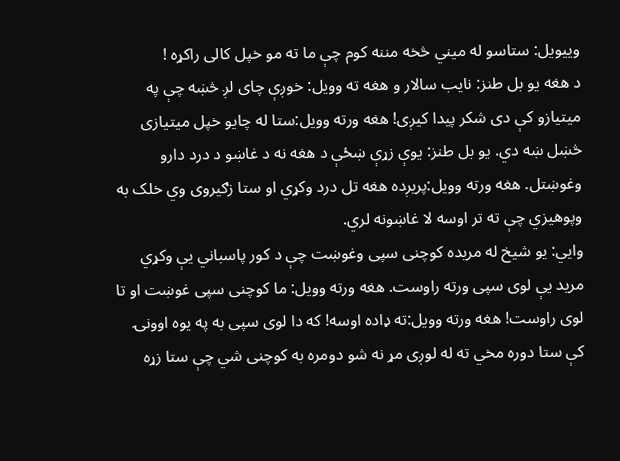وییویل: ستاسو له میني څخه مننه کوم چې ما ته مو خپل کالی راکړه !
د هغه یو بل طنز: نایب سالار و هغه ته وویل: خوږې چای لږ څښه چې په میتیازو کې دی شکر پیدا کیږی! هغه ورته وویل:ستا له چایو خپل میتیازی څښل ښه دي. یو بل طنز: یوې زړې ښځې د هغه نه د غاښو د درد دارو وغوښتل. هغه ورته وویل:پریږده هغه تل درد وکړي او ستا زګیروی وي خلک به وپوهیزي چې ته تر اوسه لا غاښونه لري.
وایي: یو شیخ له مریده کوچنی سپی وغوښت چې د کور پاسباني یې وکړي مرید یې لوی سپی ورته راوست. هغه ورته وویل: ما کوچنی سپی غوښت او تا لوی راوست! هغه ورته وویل:ته ډاده اوسه! که دا لوی سپی به په یوه اوونۍ کې ستا دوره مخي ته له لوږی مړ نه شو دومره به کوچنی شي چې ستا زړه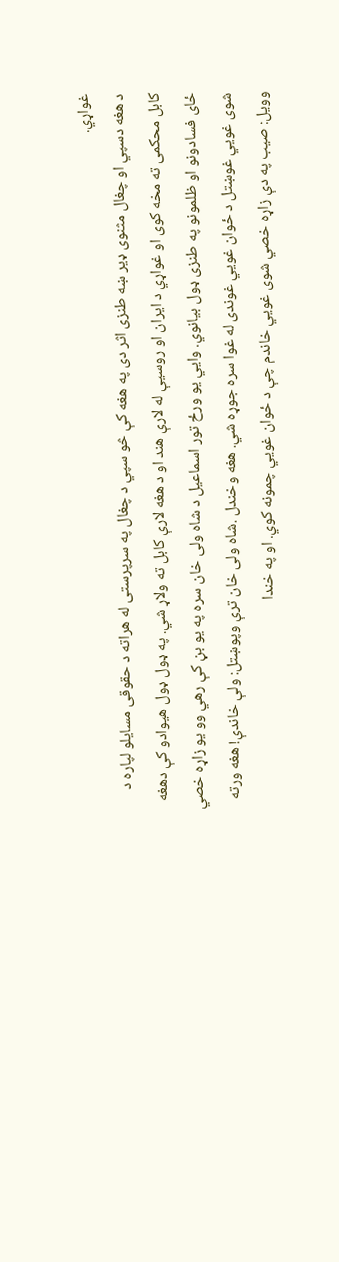غواړي.
د هغه دسپي او چغال مثنوی ډیر ښه طنزی اثر دی په هغه کې څو سپي د چغال په سرپرستی له هراته د حقوقی مسایلو لپاره د کابل محکمی ته مخه کوی او غواړي د ایران او روسیې له لارې هند او د هغه لارې کابل ته ولاړ شي. په ډول ډول هیوادو کې دهغه ځای فسادونو او ظلمونو په طنزی ډول بیانوي. وايي یو ورځ تور اسماعیل د شاه ولی خان سره په یو بڼ کې رهي وو یو زاړه خصي شوی غويي غوښتل د ځوان غويي غوندی له غوا سره جوړه شي. هغه وخندل .شاه ولی خان ترې وپوښتل: ولې خاندې! هغه ورته وویل: صیب په دې زاړه خصي شوی غويي خاندم چې د ځوان غویي چمونه کوي. او په خندا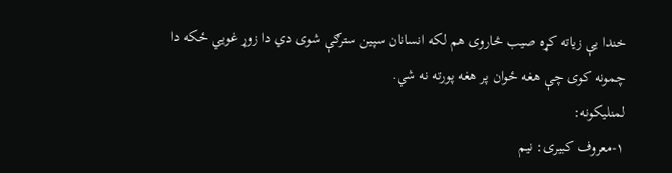خندا يې زیاته کړه صیب څاروی هم لکه انسانان سپين سترګې شوی دي دا زوړ غويي ځکه دا چمونه کوی چې هغه ځوان پر هغه پورته نه شي.
لمنلیکونه:
۱-معروف کبيری: نيم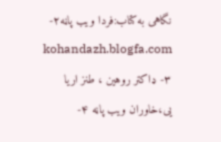نگاهی به کتاب:فردا ویب پاڼه۲- kohandazh.blogfa.com ۳- ډاکتر روهین ، طنز اریا یی،خاوران ویب پاڼه ۴-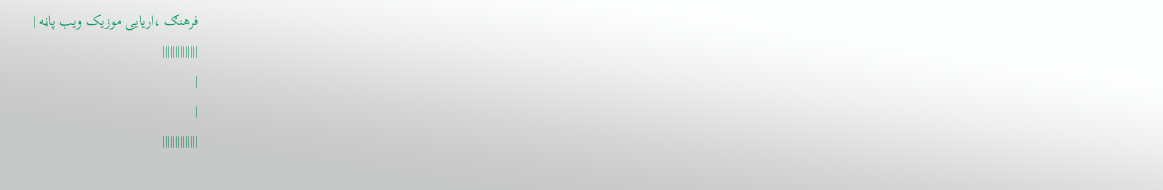فرهنګ ،اریایی موزیک ویب پاڼه |
||||||||||||||
|
|
||||||||||||||